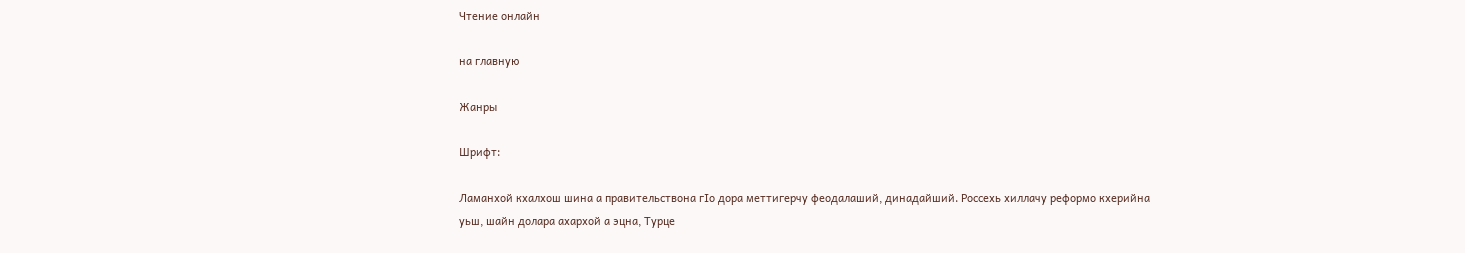Чтение онлайн

на главную

Жанры

Шрифт:

Ламанхой кхалхош шина а правительствона гIo дора меттигерчу феодалаший, динадайший. Россехь хиллачу реформо кхерийна уьш, шайн долара ахархой а эцна, Турце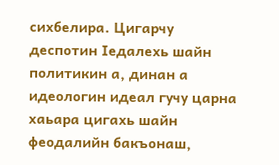сихбелира. Цигарчу деспотин Iедалехь шайн политикин а, динан а идеологин идеал гучу царна хаьара цигахь шайн феодалийн бакъонаш,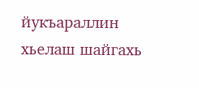йукъараллин хьелаш шайгахь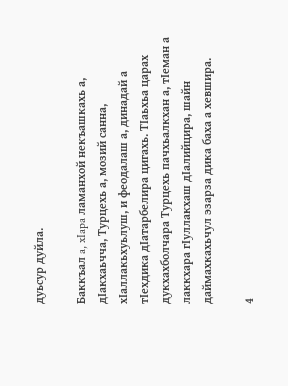дуьсур дуйла.

Баккъал a, xIapa ламанхой некъашкахь а, дIакхаьчча, Турцехь а, мозий санна, хIаллакьхуьлуш, и феодалаш а, динадай а тIехдика дIатарбелира цигахь. ТIаьхьа царах дукхахболчара Турцехь пачхьалкхан а, тIеман а лаккхара гIуллакхаш дIалийцира, шайн даймахкахьчул эзарза дика баха а хевшира.

4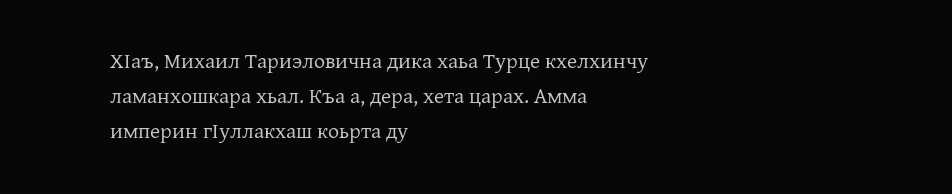ХIаъ, Михаил Тариэловична дика хаьа Турце кхелхинчу ламанхошкара хьал. Къа а, дера, хета царах. Амма империн гIуллакхаш коьрта ду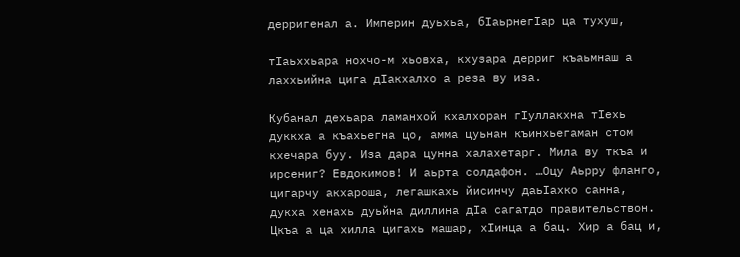дерригенал а. Империн дуьхьа, бIаьрнегIар ца тухуш,

тIаьххьара нохчо-м хьовха, кхузара дерриг къаьмнаш а лаххьийна цига дIакхалхо а реза ву иза.

Кубанал дехьара ламанхой кхалхоран гIуллакхна тIехь дуккха а къахьегна цо, амма цуьнан къинхьегаман стом кхечара буу. Иза дара цунна халахетарг. Мила ву ткъа и ирсениг? Евдокимов! И аьрта солдафон. …Оцу Аьрру фланго, цигарчу акхароша, легашкахь йисинчу даьIахко санна, дукха хенахь дуьйна диллина дIа сагатдо правительствон. Цкъа а ца хилла цигахь машар, хIинца а бац. Хир а бац и,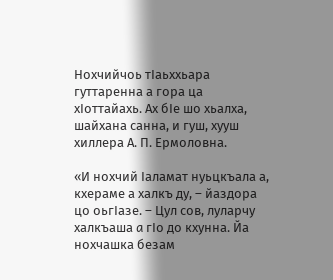Нохчийчоь тIаьххьара гуттаренна а гора ца хIоттайахь. Ах бIе шо хьалха, шайхана санна, и гуш, хууш хиллера А. П. Ермоловна.

«И нохчий Iаламат нуьцкъала а, кхераме а халкъ ду, – йаздора цо оьгIазе. – Цул сов, луларчу халкъаша a гIo до кхунна. Йа нохчашка безам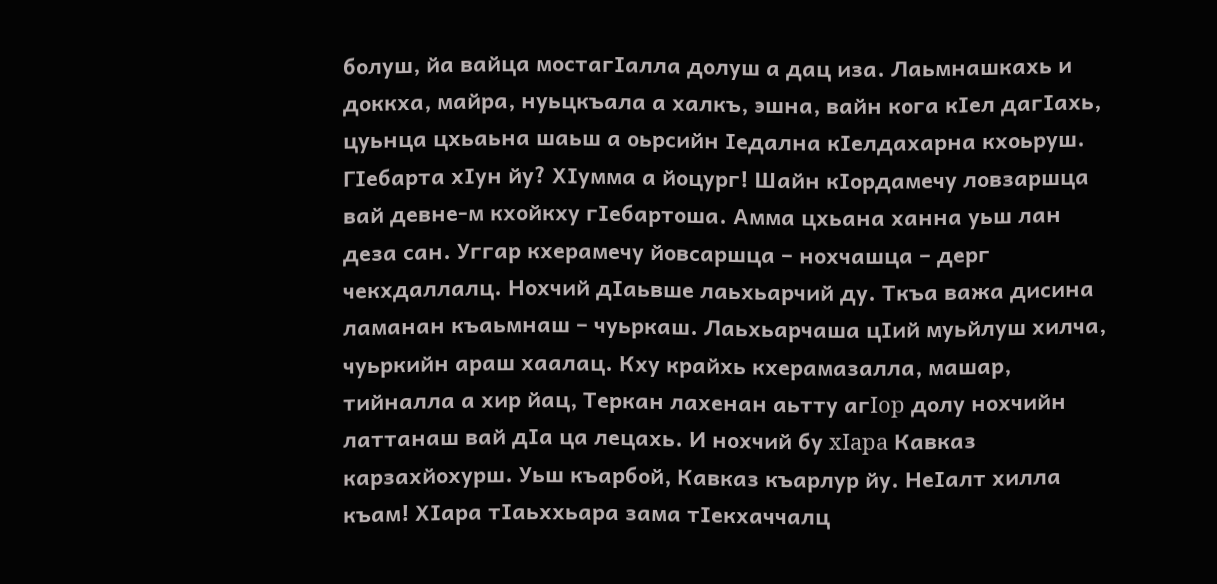болуш, йа вайца мостагIалла долуш а дац иза. Лаьмнашкахь и доккха, майра, нуьцкъала а халкъ, эшна, вайн кога кIел дагIахь, цуьнца цхьаьна шаьш а оьрсийн Iедална кIелдахарна кхоьруш. ГIебарта хIун йу? ХIумма а йоцург! Шайн кIордамечу ловзаршца вай девне-м кхойкху гIебартоша. Амма цхьана ханна уьш лан деза сан. Уггар кхерамечу йовсаршца – нохчашца – дерг чекхдаллалц. Нохчий дIаьвше лаьхьарчий ду. Ткъа важа дисина ламанан къаьмнаш – чуьркаш. Лаьхьарчаша цIий муьйлуш хилча, чуьркийн араш хаалац. Кху крайхь кхерамазалла, машар, тийналла а хир йац, Теркан лахенан аьтту aгIop долу нохчийн латтанаш вай дIа ца лецахь. И нохчий бу xIapa Кавказ карзахйохурш. Уьш къарбой, Кавказ къарлур йу. НеIалт хилла къам! ХIара тIаьххьара зама тIекхаччалц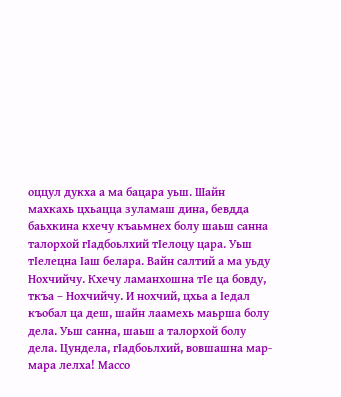оццул дукха а ма бацара уьш. Шайн махкахь цхьацца зуламаш дина, бевдда баьхкина кхечу къаьмнех болу шаьш санна талорхой гIадбоьлхий тIелоцу цара. Уьш тIелецна Iаш белара. Вайн салтий а ма уьду Нохчийчу. Кхечу ламанхошна тIе ца бовду, ткъа – Нохчийчу. И нохчий, цхьа а Iедал къобал ца деш, шайн лаамехь маьрша болу дела. Уьш санна, шаьш а талорхой болу дела. Цундела, гIадбоьлхий, вовшашна мар-мара лелха! Массо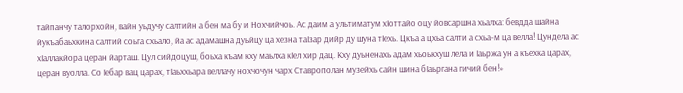тайпанчу талорхойн, вайн уьдучу салтийн а бен ма бу и Нохчийчоь. Ас даим а ультиматум хIоттайо оцу йовсаршна хьалха: бевдда шайна йукъабаьхкина салтий соьга схьало, йа ас адамашна дуьйцу ца хезна таIзар дийр ду шуна тIехь. Цкъа а цхьа салти а схьа-м ца велла! Цундела ас хIаллакйора церан йарташ. Цул сийдоцуш, боьха къам кху маьлха кIел хир дац. Кху дуьненахь адам хьоькхуш лела и Iаьржа ун а къехка царах, церан вуолла. Со Iебар вац царах, тIаьххьара веллачу нохчочун чарх Ставрополан музейхь сайн шина бIаьргана гичий бен!»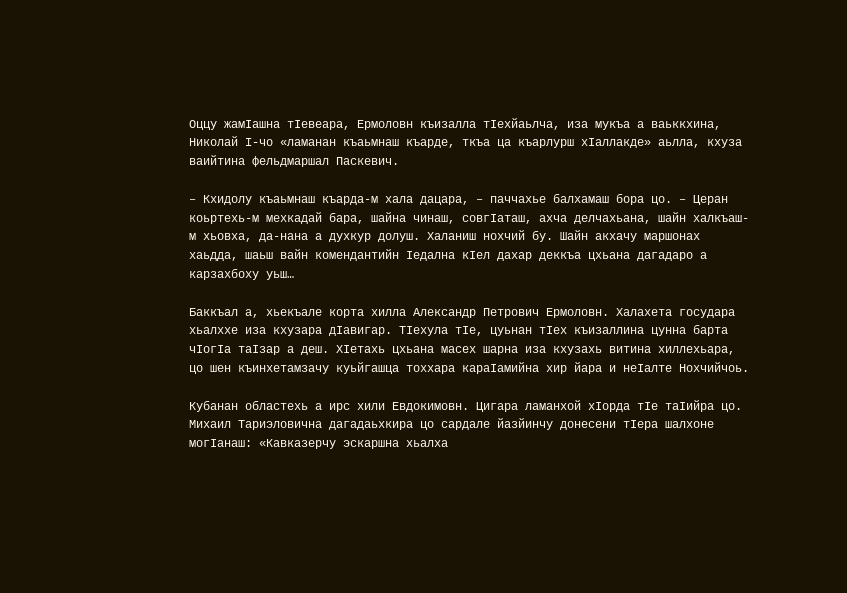Оццу жамIашна тIевеара, Ермоловн къизалла тIехйаьлча, иза мукъа а ваьккхина, Николай I-чо «ламанан къаьмнаш къарде, ткъа ца къарлурш хIаллакде» аьлла, кхуза ваийтина фельдмаршал Паскевич.

– Кхидолу къаьмнаш къарда-м хала дацара, – паччахье балхамаш бора цо. – Церан коьртехь-м мехкадай бара, шайна чинаш, совгIаташ, ахча делчахьана, шайн халкъаш-м хьовха, да-нана а духкур долуш. Халаниш нохчий бу. Шайн акхачу маршонах хаьдда, шаьш вайн комендантийн Iедална кIел дахар деккъа цхьана дагадаро а карзахбоху уьш…

Баккъал а, хьекъале корта хилла Александр Петрович Ермоловн. Халахета государа хьалххе иза кхузара дIавигар. ТIехула тIе, цуьнан тIех къизаллина цунна барта чIогIа таIзар а деш. ХIетахь цхьана масех шарна иза кхузахь витина хиллехьара, цо шен къинхетамзачу куьйгашца тоххара караIамийна хир йара и неIалте Нохчийчоь.

Кубанан областехь а ирс хили Евдокимовн. Цигара ламанхой хIорда тIе таIийра цо. Михаил Тариэловична дагадаьхкира цо сардале йазйинчу донесени тIера шалхоне могIанаш: «Кавказерчу эскаршна хьалха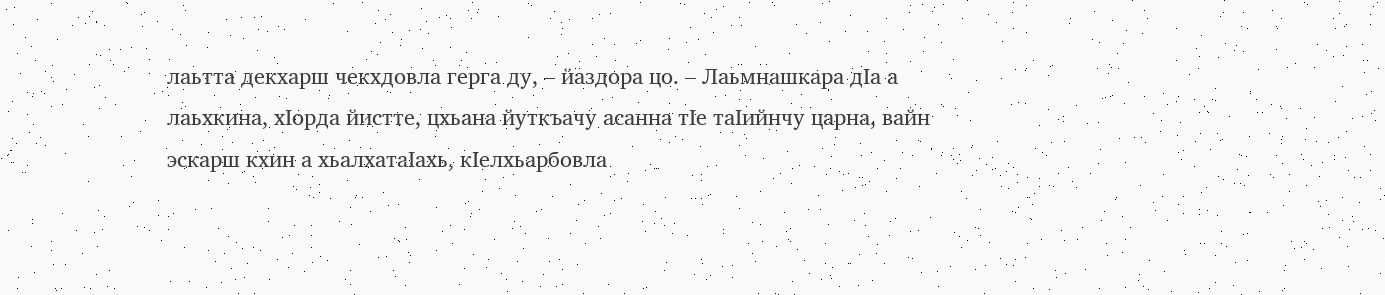лаьтта декхарш чекхдовла герга ду, – йаздора цо. – Лаьмнашкара дIа а лаьхкина, хIорда йистте, цхьана йуткъачу асанна тIе таIийнчу царна, вайн эскарш кхин а хьалхатаIахь, кIелхьарбовла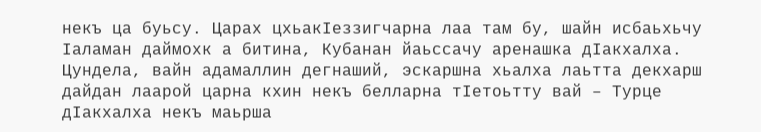некъ ца буьсу. Царах цхьакIеззигчарна лаа там бу, шайн исбаьхьчу Iаламан даймохк а битина, Кубанан йаьссачу аренашка дIакхалха. Цундела, вайн адамаллин дегнаший, эскаршна хьалха лаьтта декхарш дайдан лаарой царна кхин некъ белларна тIетоьтту вай – Турце дIакхалха некъ маьрша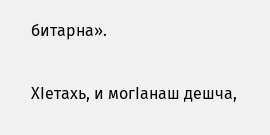битарна».

ХIетахь, и могIанаш дешча,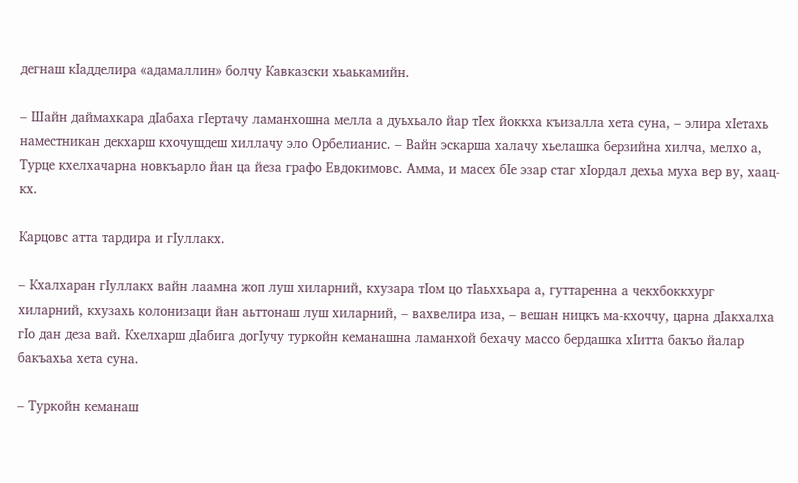дегнаш кIадделира «адамаллин» болчу Кавказски хьаькамийн.

– Шайн даймахкара дIабаха гIертачу ламанхошна мелла а дуьхьало йар тIех йоккха къизалла хета суна, – элира хIетахь наместникан декхарш кхочушдеш хиллачу эло Орбелианис. – Вайн эскарша халачу хьелашка берзийна хилча, мелхо а, Турце кхелхачарна новкъарло йан ца йеза графо Евдокимовс. Амма, и масех бIе эзар стаг хIордал дехьа муха вер ву, хаац-кх.

Карцовс атта тардира и гIуллакх.

– Кхалхаран гIуллакх вайн лаамна жоп луш хиларний, кхузара тIом цо тIаьххьара а, гуттаренна а чекхбоккхург хиларний, кхузахь колонизаци йан аьттонаш луш хиларний, – вахвелира иза, – вешан ницкъ ма-кхоччу, царна дIакхалха гIo дан деза вай. Кхелхарш дIабига догIучу туркойн кеманашна ламанхой бехачу массо бердашка хIитта бакъо йалар бакъахьа хета суна.

– Туркойн кеманаш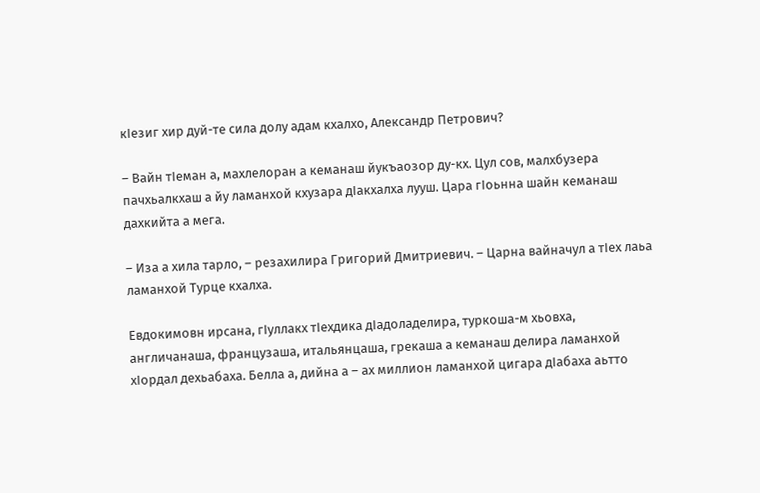кIезиг хир дуй-те сила долу адам кхалхо, Александр Петрович?

– Вайн тIеман а, махлелоран а кеманаш йукъаозор ду-кх. Цул сов, малхбузера пачхьалкхаш а йу ламанхой кхузара дIакхалха лууш. Цара гIоьнна шайн кеманаш дахкийта а мега.

– Иза а хила тарло, – резахилира Григорий Дмитриевич. – Царна вайначул а тIех лаьа ламанхой Турце кхалха.

Евдокимовн ирсана, гIуллакх тIехдика дIадоладелира, туркоша-м хьовха, англичанаша, французаша, итальянцаша, грекаша а кеманаш делира ламанхой хIордал дехьабаха. Белла а, дийна а – ах миллион ламанхой цигара дIабаха аьтто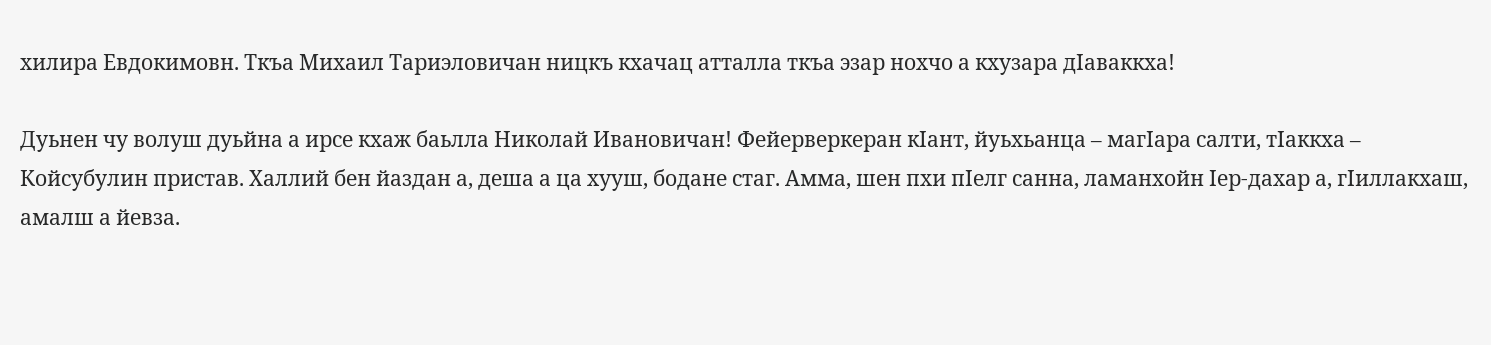хилира Евдокимовн. Ткъа Михаил Тариэловичан ницкъ кхачац атталла ткъа эзар нохчо а кхузара дIаваккха!

Дуьнен чу волуш дуьйна а ирсе кхаж баьлла Николай Ивановичан! Фейерверкеран кIант, йуьхьанца – магIара салти, тIаккха – Койсубулин пристав. Халлий бен йаздан а, деша а ца хууш, бодане стаг. Амма, шен пхи пIелг санна, ламанхойн Iер-дахар а, гIиллакхаш, амалш а йевза.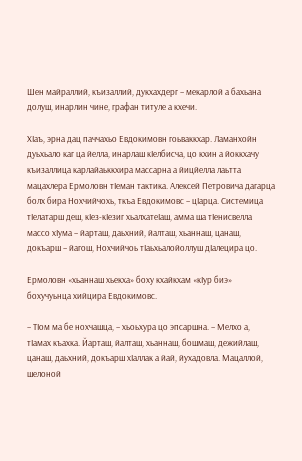Шен майраллий, къизаллий, дукхахдерг – мекарлой а бахьана долуш, инарлин чине, графан титуле а кхечи.

ХIаъ, эрна дац паччахьо Евдокимовн гоьваккхар. Ламанхойн дуьхьало каг ца йелла, инарлаш кIелбисча, цо кхин а йоккхачу къизаллица карлайаьккхира массарна а йицйелла лаьтта мацахлера Ермоловн тIеман тактика. Алексей Петровича дагарца болх бира Нохчийчохь, ткъа Евдокимовс – цIарца. Системица тIелатарш деш, кIез-кIезиг хьалхатеIаш, амма ша тIенисвелла массо хIума – йарташ, даьхний, йалташ, хьаннаш, цанаш, докъарш – йагош, Нохчийчоь тIаьхьалойоллуш дIалецира цо.

Ермоловн «хьаннаш хьекха» боху кхайкхам «кIур биэ» бохучуьнца хийцира Евдокимовс.

– ТIом ма бе нохчашца, – хьоьхура цо эпсаршна. – Мелхо а, тIамах къахка. Йарташ, йалташ, хьаннаш, бошмаш, дежийлаш, цанаш, даьхний, докъарш хIаллак а йай, йухадовла. Мацаллой, шелоной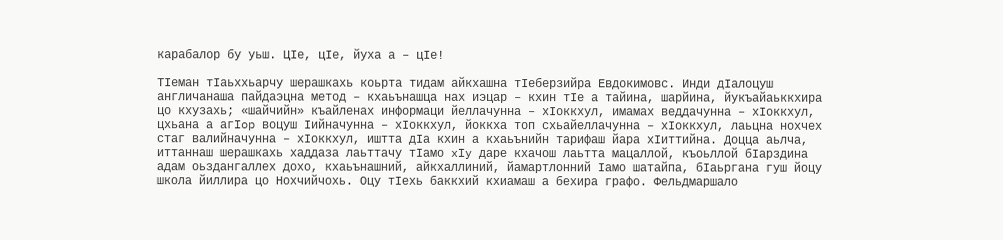карабалор бу уьш. ЦIе, цIе, йуха а – цIе!

ТIеман тIаьххьарчу шерашкахь коьрта тидам айкхашна тIеберзийра Евдокимовс. Инди дIалоцуш англичанаша пайдаэцна метод – кхаьънашца нах иэцар – кхин тIе а тайина, шарйина, йукъайаьккхира цо кхузахь; «шайчийн» къайленах информаци йеллачунна – хIоккхул, имамах веддачунна – хIоккхул, цхьана а aгIop воцуш Iийначунна – хIоккхул, йоккха топ схьайеллачунна – хIоккхул, лаьцна нохчех стаг валийначунна – хIоккхул, иштта дIа кхин а кхаьънийн тарифаш йара хIиттийна. Доцца аьлча, иттаннаш шерашкахь хаддаза лаьттачу тIамо xIy даре кхачош лаьтта мацаллой, къоьллой бIарздина адам оьздангаллех дохо, кхаьънашний, айкхаллиний, йамартлонний Iамо шатайпа, бIаьргана гуш йоцу школа йиллира цо Нохчийчохь. Оцу тIехь баккхий кхиамаш а бехира графо. Фельдмаршало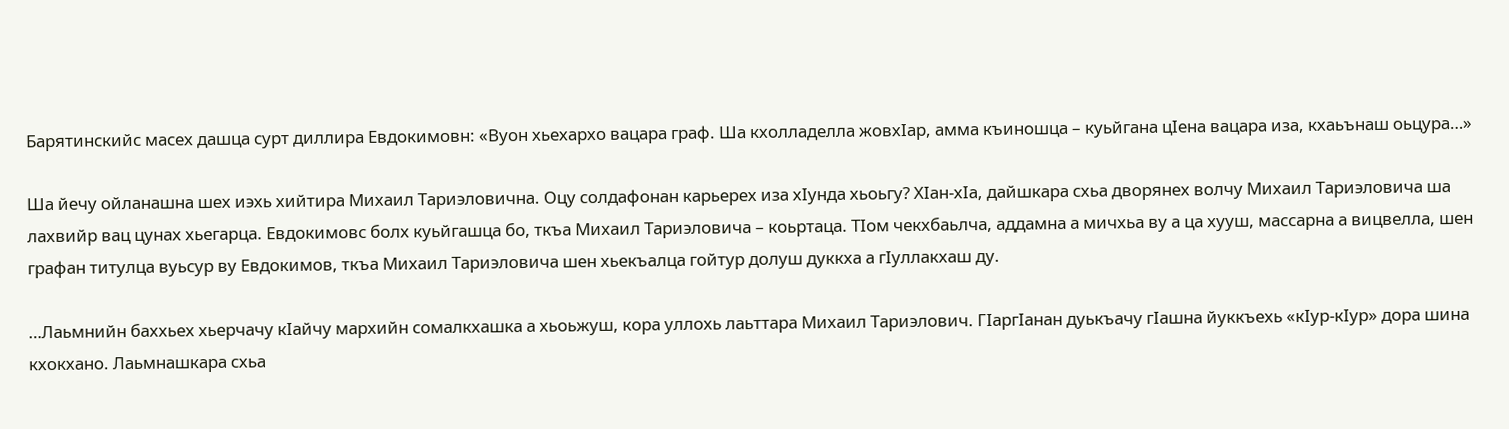Барятинскийс масех дашца сурт диллира Евдокимовн: «Вуон хьехархо вацара граф. Ша кхолладелла жовхIар, амма къиношца – куьйгана цIена вацара иза, кхаьънаш оьцура…»

Ша йечу ойланашна шех иэхь хийтира Михаил Тариэловична. Оцу солдафонан карьерех иза хIунда хьоьгу? ХIан-хIа, дайшкара схьа дворянех волчу Михаил Тариэловича ша лахвийр вац цунах хьегарца. Евдокимовс болх куьйгашца бо, ткъа Михаил Тариэловича – коьртаца. ТIом чекхбаьлча, аддамна а мичхьа ву а ца хууш, массарна а вицвелла, шен графан титулца вуьсур ву Евдокимов, ткъа Михаил Тариэловича шен хьекъалца гойтур долуш дуккха а гIуллакхаш ду.

…Лаьмнийн баххьех хьерчачу кIайчу мархийн сомалкхашка а хьоьжуш, кора уллохь лаьттара Михаил Тариэлович. ГIаргIанан дуькъачу гIашна йуккъехь «кIур-кIур» дора шина кхокхано. Лаьмнашкара схьа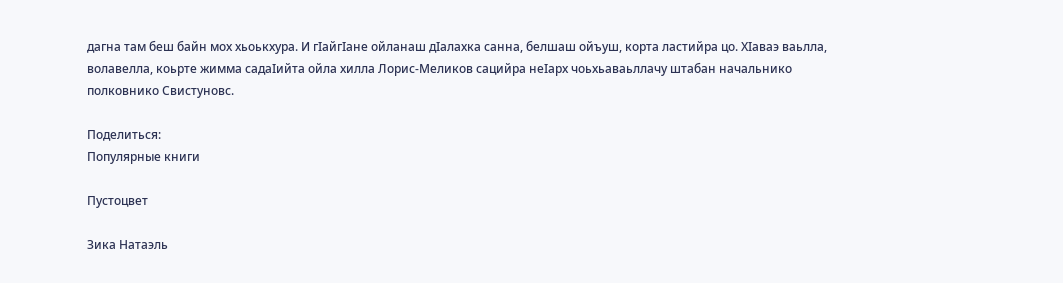дагна там беш байн мох хьоькхура. И гIайгIане ойланаш дIалахка санна, белшаш ойъуш, корта ластийра цо. ХIаваэ ваьлла, волавелла, коьрте жимма садаIийта ойла хилла Лорис-Меликов сацийра неIарх чоьхьаваьллачу штабан начальнико полковнико Свистуновс.

Поделиться:
Популярные книги

Пустоцвет

Зика Натаэль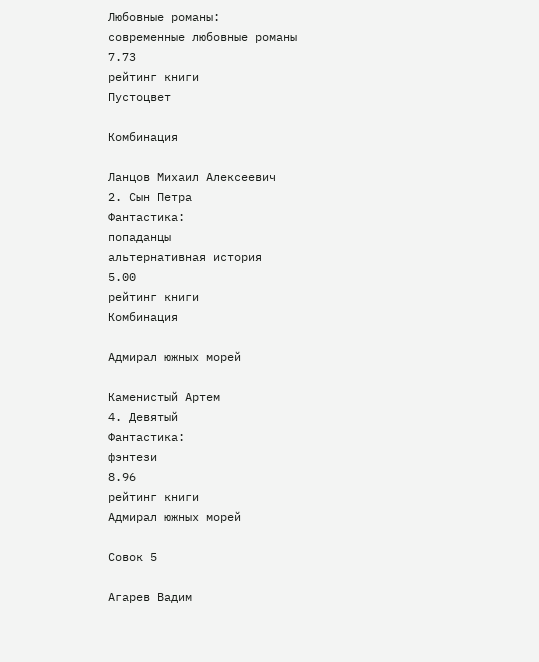Любовные романы:
современные любовные романы
7.73
рейтинг книги
Пустоцвет

Комбинация

Ланцов Михаил Алексеевич
2. Сын Петра
Фантастика:
попаданцы
альтернативная история
5.00
рейтинг книги
Комбинация

Адмирал южных морей

Каменистый Артем
4. Девятый
Фантастика:
фэнтези
8.96
рейтинг книги
Адмирал южных морей

Совок 5

Агарев Вадим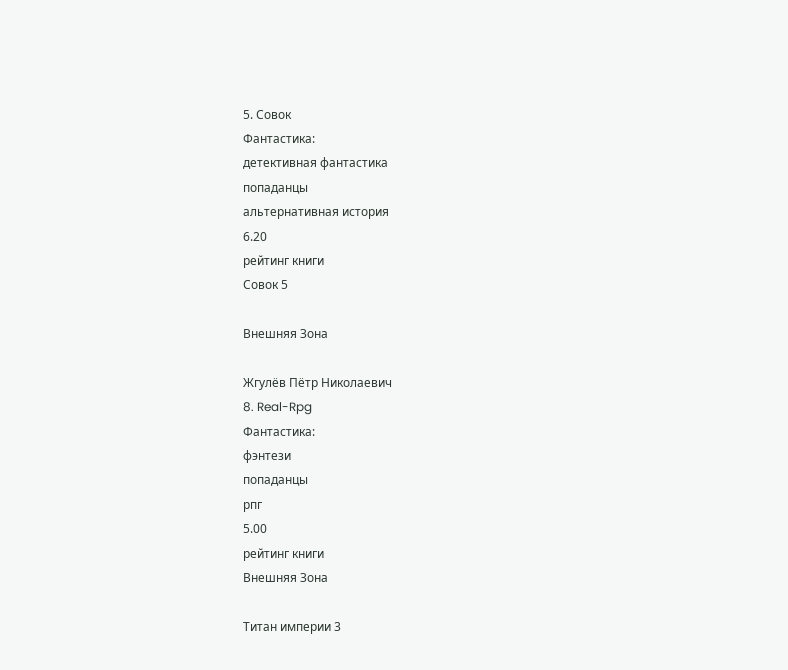5. Совок
Фантастика:
детективная фантастика
попаданцы
альтернативная история
6.20
рейтинг книги
Совок 5

Внешняя Зона

Жгулёв Пётр Николаевич
8. Real-Rpg
Фантастика:
фэнтези
попаданцы
рпг
5.00
рейтинг книги
Внешняя Зона

Титан империи 3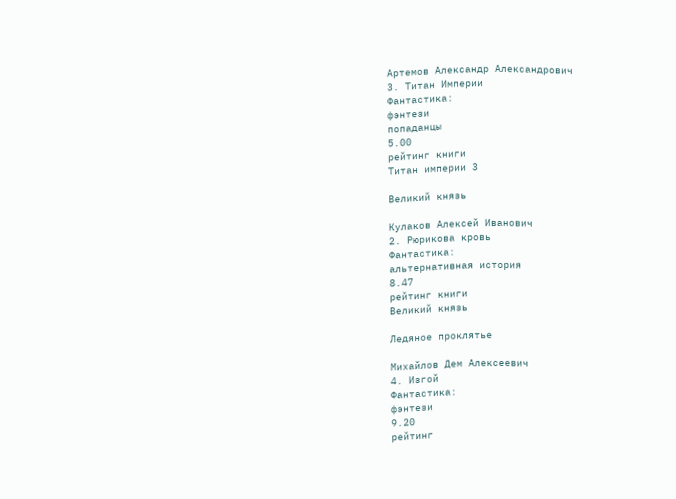Артемов Александр Александрович
3. Титан Империи
Фантастика:
фэнтези
попаданцы
5.00
рейтинг книги
Титан империи 3

Великий князь

Кулаков Алексей Иванович
2. Рюрикова кровь
Фантастика:
альтернативная история
8.47
рейтинг книги
Великий князь

Ледяное проклятье

Михайлов Дем Алексеевич
4. Изгой
Фантастика:
фэнтези
9.20
рейтинг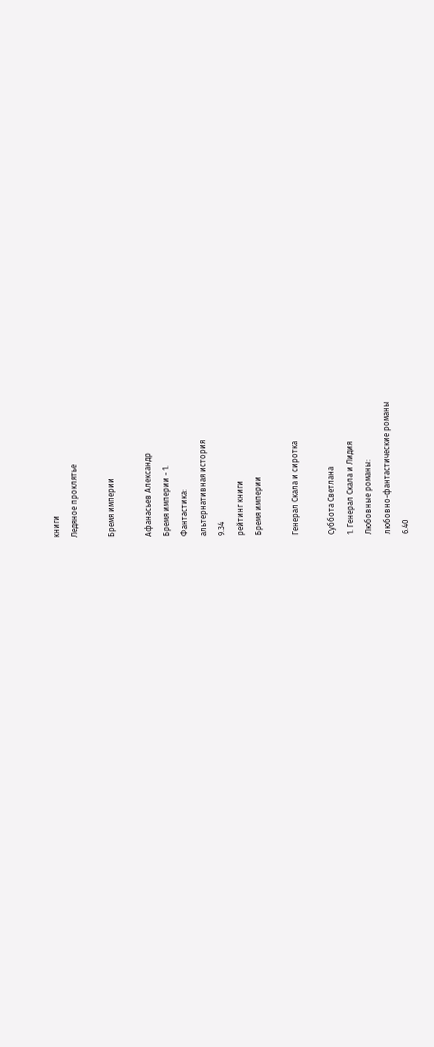книги
Ледяное проклятье

Бремя империи

Афанасьев Александр
Бремя империи - 1.
Фантастика:
альтернативная история
9.34
рейтинг книги
Бремя империи

Генерал Скала и сиротка

Суббота Светлана
1. Генерал Скала и Лидия
Любовные романы:
любовно-фантастические романы
6.40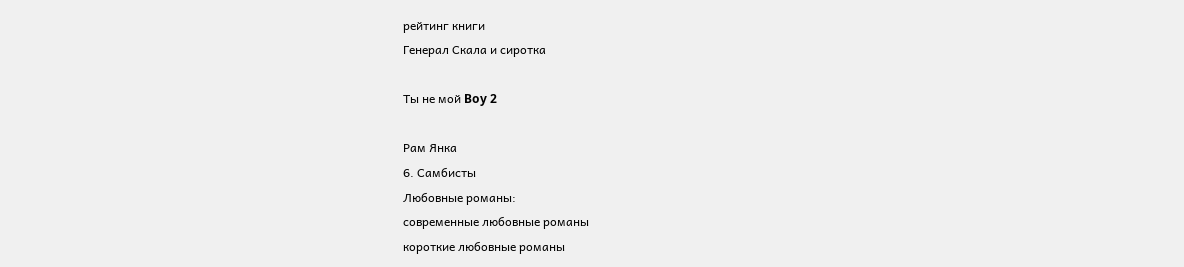рейтинг книги
Генерал Скала и сиротка

Ты не мой Boy 2

Рам Янка
6. Самбисты
Любовные романы:
современные любовные романы
короткие любовные романы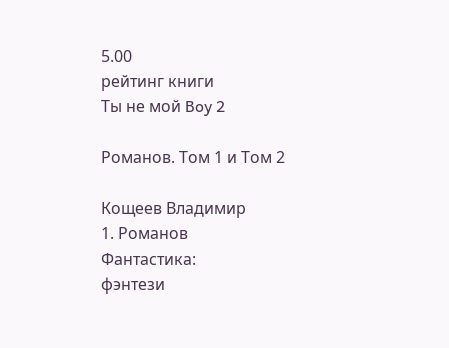5.00
рейтинг книги
Ты не мой Boy 2

Романов. Том 1 и Том 2

Кощеев Владимир
1. Романов
Фантастика:
фэнтези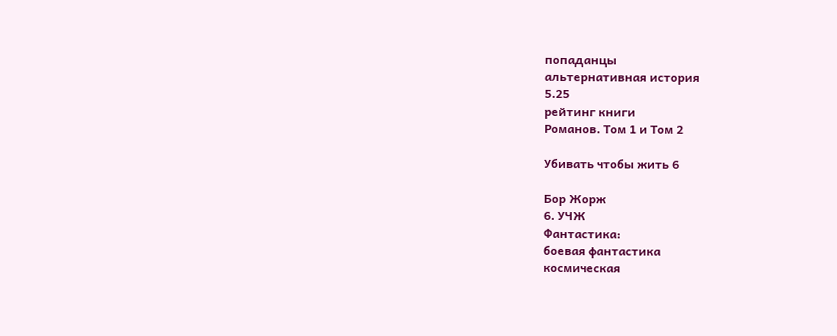попаданцы
альтернативная история
5.25
рейтинг книги
Романов. Том 1 и Том 2

Убивать чтобы жить 6

Бор Жорж
6. УЧЖ
Фантастика:
боевая фантастика
космическая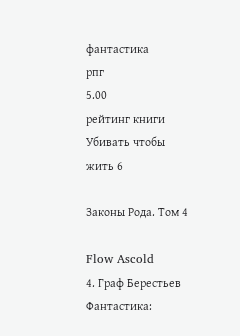фантастика
рпг
5.00
рейтинг книги
Убивать чтобы жить 6

Законы Рода. Том 4

Flow Ascold
4. Граф Берестьев
Фантастика: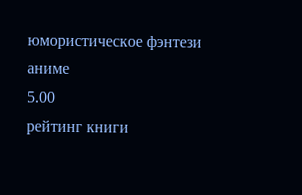юмористическое фэнтези
аниме
5.00
рейтинг книги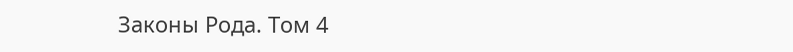Законы Рода. Том 4